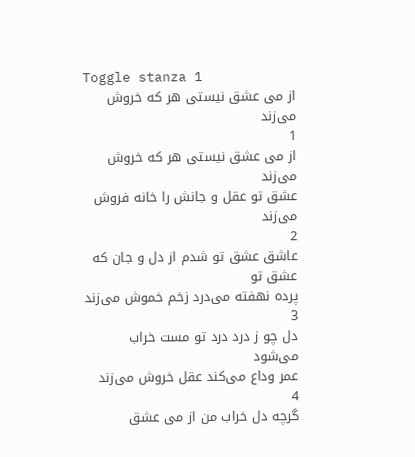Toggle stanza 1
از می عشق نیستی هر که خروش می‌زند
1
از می عشق نیستی هر که خروش می‌زند
عشق تو عقل و جانش را خانه فروش می‌زند
2
عاشق عشق تو شدم از دل و جان که عشق تو
پرده نهفته می‌درد زخم خموش می‌زند
3
دل چو ز درد درد تو مست خراب می‌شود
عمر وداع می‌کند عقل خروش می‌زند
4
گرچه دل خراب من از می عشق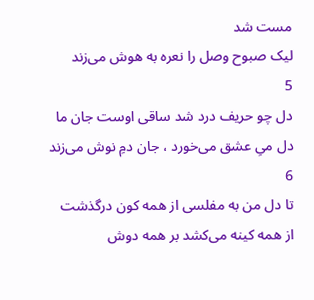مست شد
لیک صبوح وصل را نعره به هوش می‌زند
5
دل چو حریف درد شد ساقی اوست جان ما
دل میِ عشق می‌خورد ، جان دمِ نوش می‌زند
6
تا دل من به مفلسی از همه کون درگذشت
از همه کینه می‌کشد بر همه دوش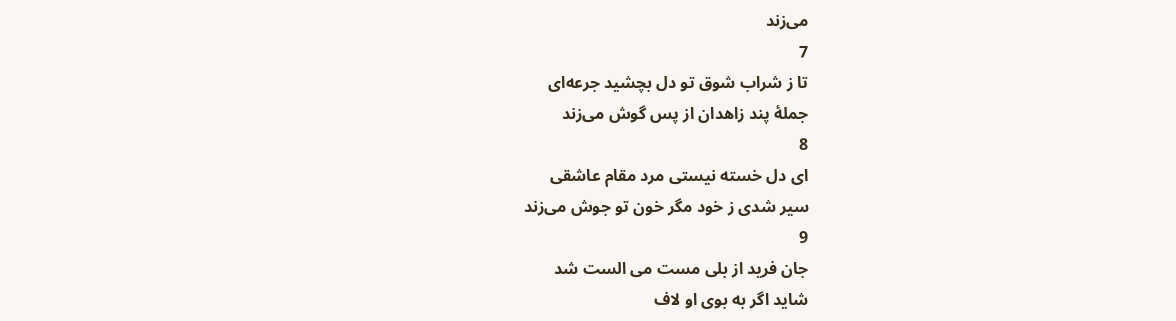می‌زند
7
تا ز شراب شوق تو دل بچشید جرعه‌ای
جملهٔ پند زاهدان از پس گوش می‌زند
8
ای دل خسته نیستی مرد مقام عاشقی
سیر شدی ز خود مگر خون تو جوش می‌زند
9
جان فرید از بلی مست می الست شد
شاید اگر به بوی او لاف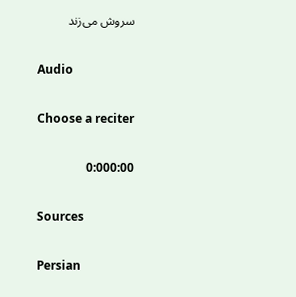سروش می‌زند

Audio

Choose a reciter

0:000:00

Sources

Persian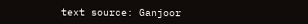text source: Ganjoor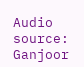Audio source: Ganjoor